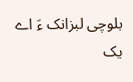بلوچی لبزانک ءَ اے یک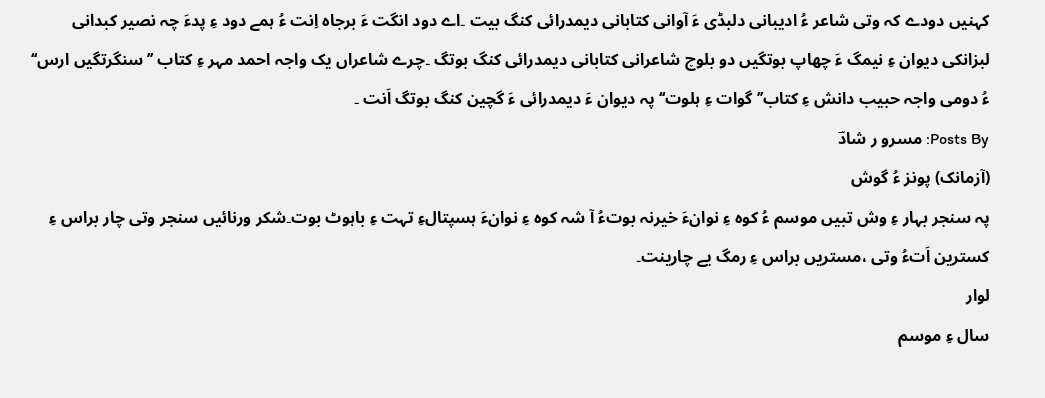کہنیں دودے کہ وتی شاعر ءُ ادیبانی دلبڈی ءَ آوانی کتابانی دیمدرائی کنگ بیت ۔اے دود انگت ءَ برجاہ اِنت ءُ ہمے دود ءِ پدءَ چہ نصیر کبدانی لبزانکی دیوان ءِ نیمگ ءَ چھاپ بوتگیں دو بلوچ شاعرانی کتابانی دیمدرائی کنگ بوتگ ۔چرے شاعراں یک واجہ احمد مہر ءِ کتاب ’’سنگرتگیں ارس‘‘ ءُ دومی واجہ حبیب دانش ءِ کتاب’’ گوات ءِ ہلوت‘‘ پہ دیوان ءَ دیمدرائی ءَ گچین کنگ بوتگ اَنت ۔
Posts By: مسرو ر شادؔ
(آزمانک) پونز ءُ گوش
پہ سنجر بہار ءِ وش تبیں موسم ءُ کوہ ءِ نوانءَ خیرنہ بوتءُ آ شہ کوہ ءِ نوانءَ ہسپتالءِ تہت ءِ باہوٹ بوت۔شکر ورنائیں سنجر وتی چار براس ءِ کسترین اَتءُ وتی ،مستریں براس ءِ رمگ یے چارینت۔
لوار
سال ءِ موسم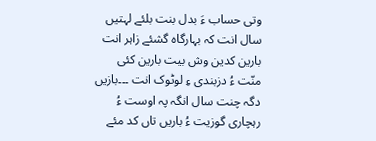وتی حساب ءَ بدل بنت بلئے لہتیں سال انت کہ بہارگاہ گشئے زاہر انت بارین کدین وش بیت بارین کئی منّت ءُ دزبندی ءِ لوٹوک انت ۔۔۔بازیں دگہ چنت سال انگہ پہ اوست ءُ رہچاری گوزیت ءُ باریں تاں کد مئے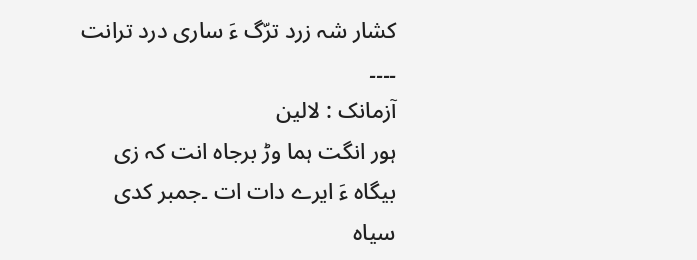کشار شہ زرد ترّگ ءَ ساری درد ترانت ۔۔۔۔
آزمانک : لالین
ہور انگت ہما وڑ برجاہ انت کہ زی بیگاہ ءَ ایرے دات ات ۔جمبر کدی سیاہ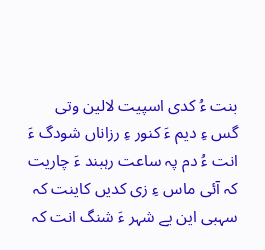بنت ءُ کدی اسپیت لالین وتی گس ءِ دیم ءَ کنور ءِ رزاناں شودگ ءَ انت ءُ دم پہ ساعت رہبند ءَ چاریت کہ آئی ماس ءِ زی کدیں کاینت کہ سہبی این یے شہر ءَ شنگ انت کہ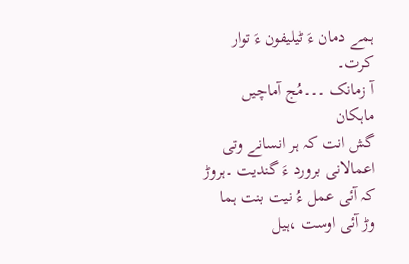ہمے دمان ءَ ٹیلیفون ءَ توار کرت۔
آ زمانک ۔۔۔مُج آماچیں ماہکان
گش انت کہ ہر انسانے وتی اعمالانی برورد ءَ گندیت ۔ہروڑ کہ آئی عمل ءُ نیت بنت ہما وڑ آئی اوست ،ہیل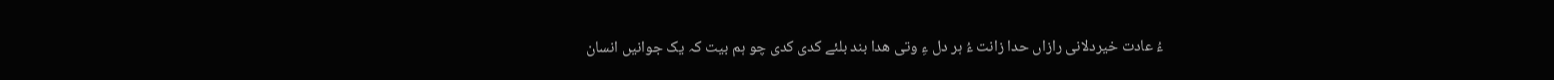ءُ عادت خیردلانی رازاں حدا زانت ءُ ہر دل ءِ وتی ھدا بند بلئے کدی کدی چو ہم بیت کہ یک جوانیں انسان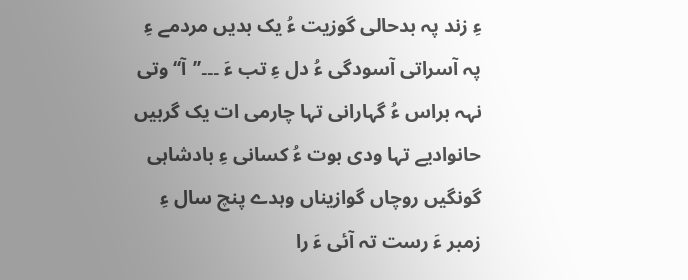ءِ زند پہ بدحالی گوزیت ءُ یک بدیں مردمے ءِ پہ آسراتی آسودگی ءُ دل ءِ تب ءَ ۔۔۔’’آ‘‘ وتی نہہ براس ءُ گہارانی تہا چارمی ات یک گربیں حانوادیے تہا ودی بوت ءُ کسانی ءِ بادشاہی گونگیں روچاں گوازیناں وہدے پنچ سال ءِ زمبر ءَ رست تہ آئی ءَ را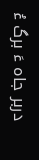دربر جاہ ءَ برگ ءُ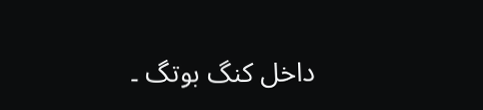داخل کنگ بوتگ ۔